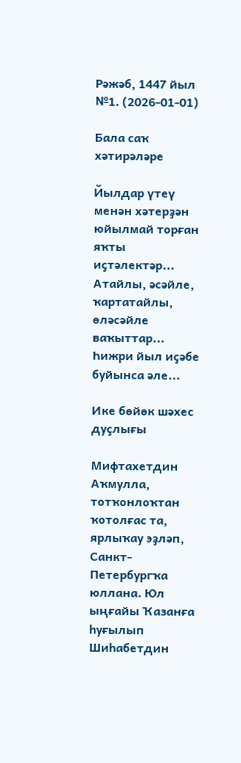Рәжәб, 1447 йыл
№1. (2026-01-01)

Бала саҡ хәтирәләре

Йылдар үтеү менән хәтерҙән юйылмай торған яҡты иҫтәлектәр... Атайлы, әсәйле, ҡартатайлы, өләсәйле ваҡыттар...   Һижри йыл иҫәбе буйынса әле...

Ике бөйөк шәхес дуҫлығы

Мифтахетдин Аҡмулла, тотҡонлоҡтан ҡотолғас та, ярлыҡау эҙләп, Санкт-Петербургҡа юллана. Юл ыңғайы Ҡазанға һуғылып Шиһабетдин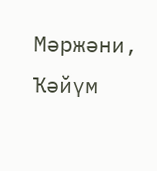Мәржәни, Ҡәйүм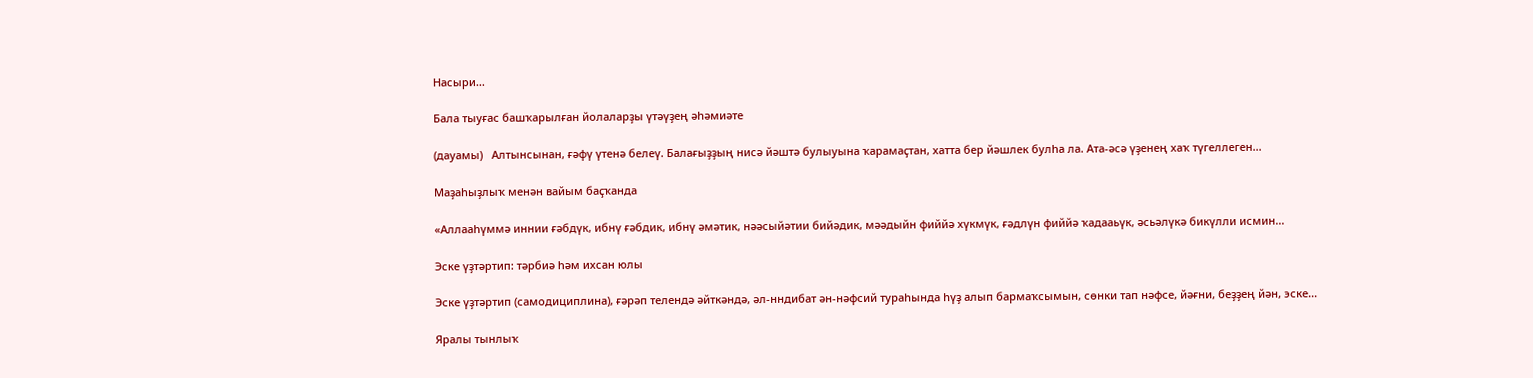Насыри...

Бала тыуғас башҡарылған йолаларҙы үтәүҙең әһәмиәте

(дауамы)   Алтынсынан, ғәфү үтенә белеү. Балағыҙҙың нисә йәштә булыуына ҡарамаҫтан, хатта бер йәшлек булһа ла. Ата-әсә үҙенең хаҡ түгеллеген...

Маҙаһыҙлыҡ менән вайым баҫҡанда

«Аллааһүммә иннии ғәбдүк, ибнү ғәбдик, ибнү әмәтик, нәәсыйәтии бийәдик, мәәдыйн фиййә хүкмүк, ғәдлүн фиййә ҡадааьүк, әсьәлүкә бикүлли исмин...

Эске үҙтәртип: тәрбиә һәм ихсан юлы

Эске үҙтәртип (самодициплина), ғәрәп телендә әйткәндә, әл-нндибат ән-нәфсий тураһында һүҙ алып бармаҡсымын, сөнки тап нәфсе, йәғни, беҙҙең йән, эске...

Яралы тынлыҡ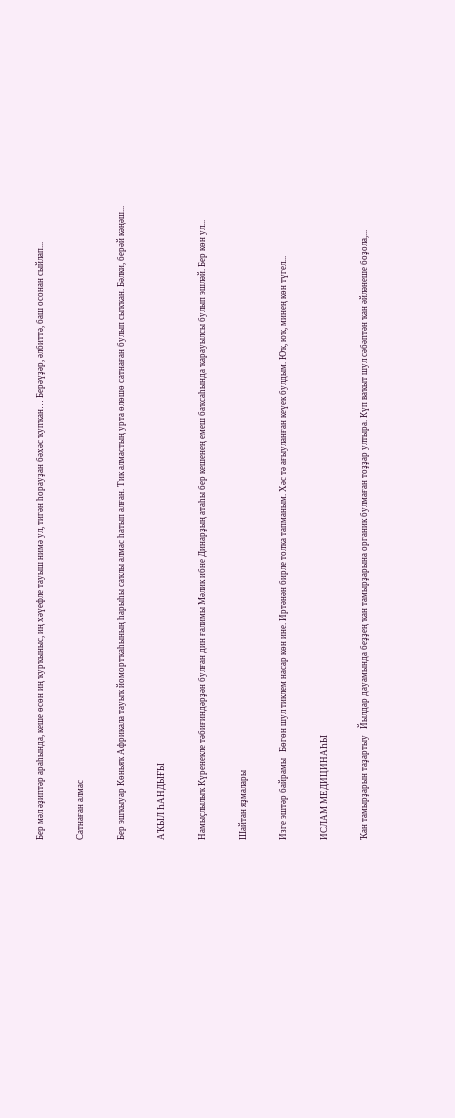Бер мәл әҙиптәр араһында, кеше өсөн иң ҡурҡыныс, иң хәүефле тауыш нимә ул, тигән һорауҙан бәхәс ҡупҡан… Берәүҙәр, әлбиттә, баш осонан сыйлап...

Сатнаған алмас

Бер эшҡыуар Көньяҡ Африкала тауыҡ йомортҡаһының һарыһы саҡлы алмас һатып алған. Тик алмастың урта өлөшө сатнаған булып сыҡҡан. Бәлки, берәй кәңәш...

АҠЫЛ ҺАНДЫҒЫ

Намыҫлылыҡ Күренекле тәбиғиндәрҙән булған дин ғалимы Мәлик ибне Динарҙың атаһы бер кешенең емеш баҡсаһында ҡарауылсы булып эшләй. Бер көн ул...

Шайтан яҙмалары

Изге эштәр байрамы   Бөгөн шул тиклем насар көн ине. Иртәнән бирле толҡа тапманым. Хәс тә ағыуланған кеүек булдым. Юҡ, юҡ, минең көн түгел...

ИСЛАМ МЕДИЦИНАҺЫ

Ҡан тамырҙарын таҙартыу   Йылдар дауамында беҙҙең ҡан тамырҙарына органик булмаған тоҙҙар ултыра. Күп ваҡыт шул сәбәптән ҡан әйләнеше боҙола,...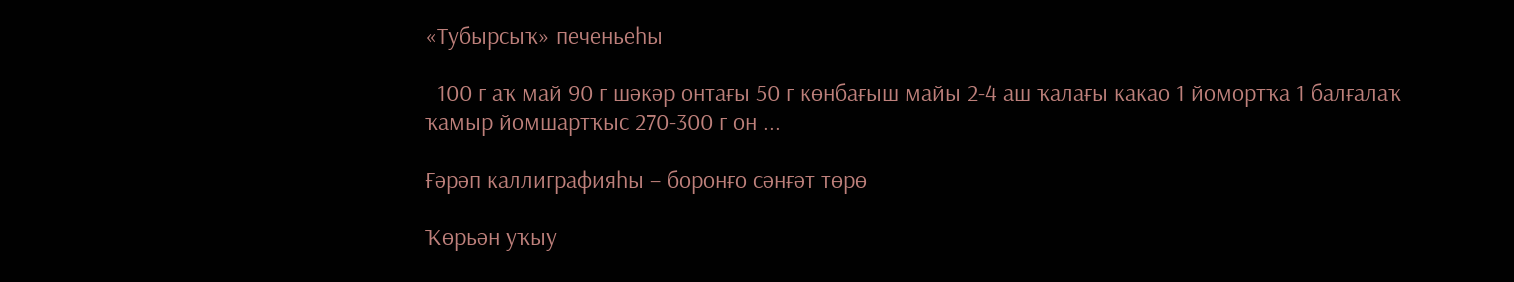«Тубырсыҡ» печеньеһы

  100 г аҡ май 90 г шәкәр онтағы 50 г көнбағыш майы 2-4 аш ҡалағы какао 1 йомортҡа 1 балғалаҡ ҡамыр йомшартҡыс 270-300 г он ...

Ғәрәп каллиграфияһы – боронғо сәнғәт төрө

Ҡөрьән уҡыу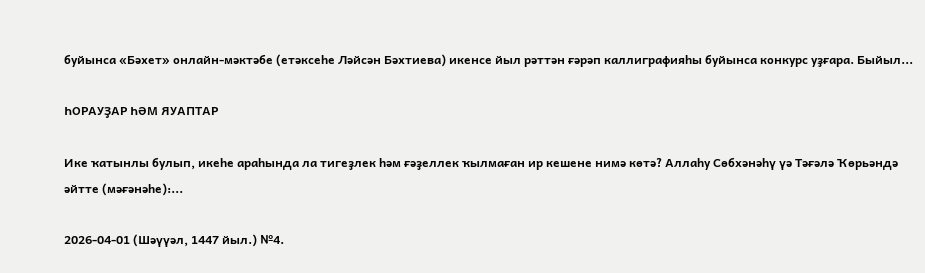буйынса «Бәхет» онлайн-мәктәбе (етәксеһе Ләйсән Бәхтиева) икенсе йыл рәттән ғәрәп каллиграфияһы буйынса конкурс уҙғара. Быйыл...

ҺОРАУҘАР ҺӘМ ЯУАПТАР

Ике ҡатынлы булып, икеһе араһында ла тигеҙлек һәм ғәҙеллек ҡылмаған ир кешене нимә көтә? Аллаһу Сөбхәнәһү үә Тәғәлә Ҡөрьәндә әйтте (мәғәнәһе):...

2026-04-01 (Шәүүәл, 1447 йыл.) №4.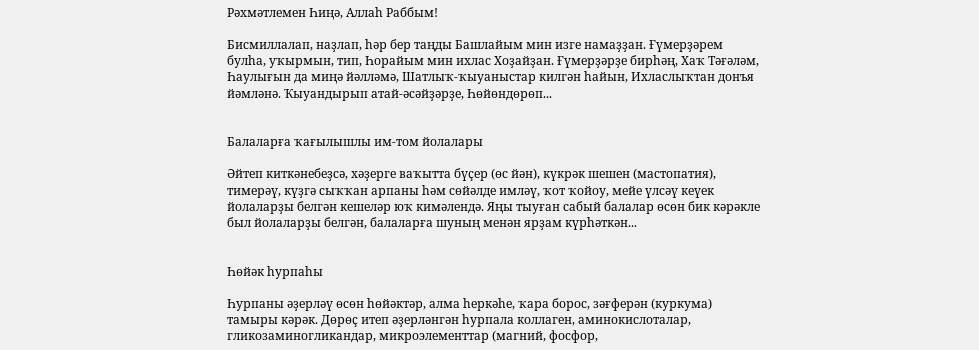Рәхмәтлемен Һиңә, Аллаһ Раббым!

Бисмиллалап, наҙлап, һәр бер таңды Башлайым мин изге намаҙҙан. Ғүмерҙәрем булһа, уҡырмын, тип, Һорайым мин ихлас Хоҙайҙан. Ғүмерҙәрҙе бирһәң, Хаҡ Тәғәләм, Һаулығын да миңә йәлләмә, Шатлыҡ-ҡыуаныстар килгән һайын, Ихласлыҡтан донъя йәмләнә. Ҡыуандырып атай-әсәйҙәрҙе, Һөйөндөрөп...


Балаларға ҡағылышлы им-том йолалары

Әйтеп киткәнебеҙсә, хәҙерге ваҡытта бүҫер (өс йән), күкрәк шешен (мастопатия), тимерәү, күҙгә сыҡҡан арпаны һәм сөйәлде имләү, ҡот ҡойоу, мейе үлсәү кеүек йолаларҙы белгән кешеләр юҡ кимәлендә. Яңы тыуған сабый балалар өсөн бик кәрәкле был йолаларҙы белгән, балаларға шуның менән ярҙам күрһәткән...


Һөйәк һурпаһы

Һурпаны әҙерләү өсөн һөйәктәр, алма һеркәһе, ҡара борос, зәғферән (куркума) тамыры кәрәк. Дөрөҫ итеп әҙерләнгән һурпала коллаген, аминокислоталар, гликозаминогликандар, микроэлементтар (магний, фосфор,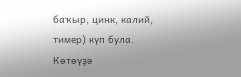баҡыр, цинк, калий, тимер) күп була. Көтөүҙә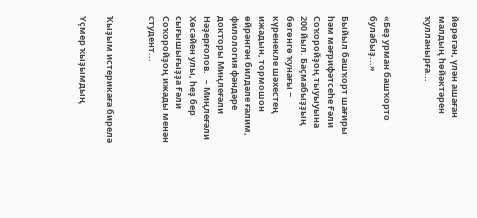йөрөгән, үлән ашаған малдың һөйәктәрен ҡулланырға...


«Беҙ урман башҡорто булабыҙ...»

Быйыл башҡорт шағиры һәм мәғрифәтсеһе Ғәли Соҡоройҙоң тыуыуына 200 йыл. Баҫмабыҙҙың бөгөнгө ҡунағы − күренекле шәхестең ижадын, тормошон өйрәнгән билдәле ғалим, филология фәндәре докторы Миңлеғәли Нәҙерғолов.   – Миңлеғәли Хөсәйен улы, һеҙ бер сығышығыҙҙа Ғәли Соҡоройҙоң ижады менән студент...


Ҡыҙым истерикаға бирелә

Үҫмер ҡыҙымдың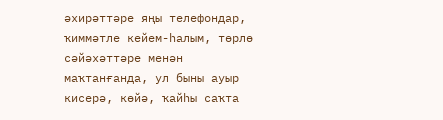әхирәттәре яңы телефондар, ҡиммәтле кейем-һалым, төрлө сәйәхәттәре менән маҡтанғанда, ул быны ауыр кисерә, көйә, ҡайһы саҡта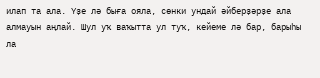илап та ала. Үҙе лә быға ояла, сөнки ундай әйберҙәрҙе ала алмауын аңлай. Шул уҡ ваҡытта ул туҡ, кейеме лә бар, барыһы ла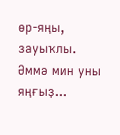өр-яңы, зауыҡлы. Әммә мин уны яңғыҙ...